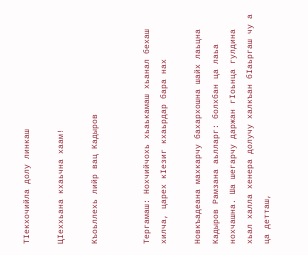ТIекхочийла долу линкаш

ЦIеххьана кхаьчна хаам!

Къоьллехь лийр вац Кадыров


Тергамаш: Нохчийчохь хьаькамаш хьанал бехаш хилча, царех кIезиг кхаьрдар бара нах

Новкъадеана махкарчу бахархошна шайх лаьцна Кадыров Рамзана аьлларг: болхбан ца лаьа нохчашна. Ша шегарчу даржан гIоьнца гулдина хьал халла хенера долучу халкъан бIаьргаш чу а ца детташ,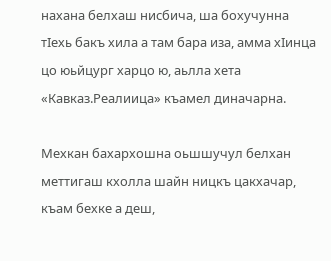нахана белхаш нисбича, ша бохучунна тIехь бакъ хила а там бара иза, амма хIинца цо юьйцург харцо ю, аьлла хета «Кавказ.Реалиица» къамел диначарна.

Мехкан бахархошна оьшшучул белхан меттигаш кхолла шайн ницкъ цакхачар, къам бехке а деш,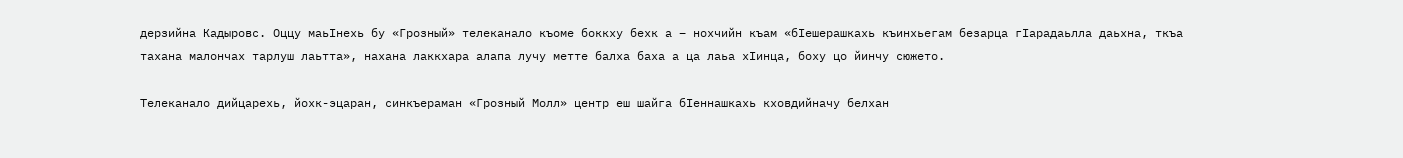дерзийна Кадыровс. Оццу маьIнехь бу «Грозный» телеканало къоме боккху бехк а – нохчийн къам «бIешерашкахь къинхьегам безарца гIарадаьлла даьхна, ткъа тахана малончах тарлуш лаьтта», нахана лаккхара алапа лучу метте балха баха а ца лаьа хIинца, боху цо йинчу сюжето.

Телеканало дийцарехь, йохк-эцаран, синкъераман «Грозный Молл» центр еш шайга бIеннашкахь кховдийначу белхан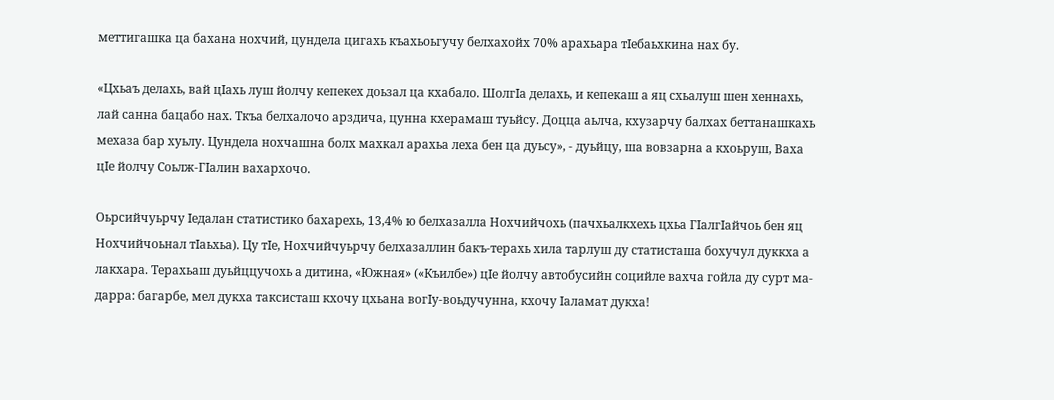меттигашка ца бахана нохчий, цундела цигахь къахьоьгучу белхахойх 70% арахьара тIебаьхкина нах бу.

«Цхьаъ делахь, вай цIахь луш йолчу кепекех доьзал ца кхабало. ШолгIа делахь, и кепекаш а яц схьалуш шен хеннахь, лай санна бацабо нах. Ткъа белхалочо арздича, цунна кхерамаш туьйсу. Доцца аьлча, кхузарчу балхах беттанашкахь мехаза бар хуьлу. Цундела нохчашна болх махкал арахьа леха бен ца дуьсу», - дуьйцу, ша вовзарна а кхоьруш, Ваха цIе йолчу Соьлж-ГIалин вахархочо.

Оьрсийчуьрчу Iедалан статистико бахарехь, 13,4% ю белхазалла Нохчийчохь (пачхьалкхехь цхьа ГIалгIайчоь бен яц Нохчийчоьнал тIаьхьа). Цу тIе, Нохчийчуьрчу белхазаллин бакъ-терахь хила тарлуш ду статисташа бохучул дуккха а лакхара. Терахьаш дуьйццучохь а дитина, «Южная» («Къилбе») цIе йолчу автобусийн социйле вахча гойла ду сурт ма-дарра: багарбе, мел дукха таксисташ кхочу цхьана вогIу-воьдучунна, кхочу Iаламат дукха!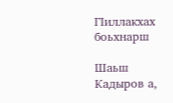ГIиллакхах боьхнарш

Шаьш Кадыров а,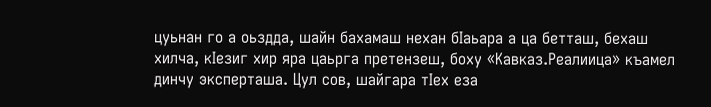цуьнан го а оьздда, шайн бахамаш нехан бIаьара а ца бетташ, бехаш хилча, кIезиг хир яра цаьрга претензеш, боху «Кавказ.Реалиица» къамел динчу эксперташа. Цул сов, шайгара тIех еза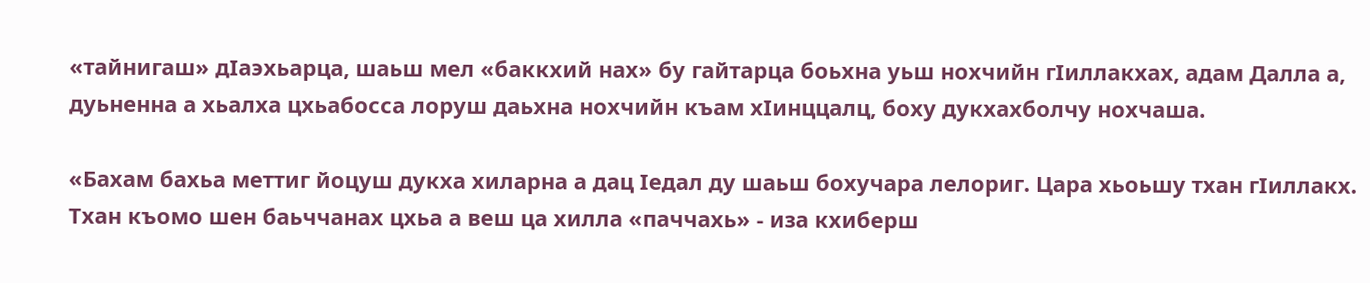«тайнигаш» дIаэхьарца, шаьш мел «баккхий нах» бу гайтарца боьхна уьш нохчийн гIиллакхах, адам Далла а, дуьненна а хьалха цхьабосса лоруш даьхна нохчийн къам хIинццалц, боху дукхахболчу нохчаша.

«Бахам бахьа меттиг йоцуш дукха хиларна а дац Iедал ду шаьш бохучара лелориг. Цара хьоьшу тхан гIиллакх. Тхан къомо шен баьччанах цхьа а веш ца хилла «паччахь» - иза кхиберш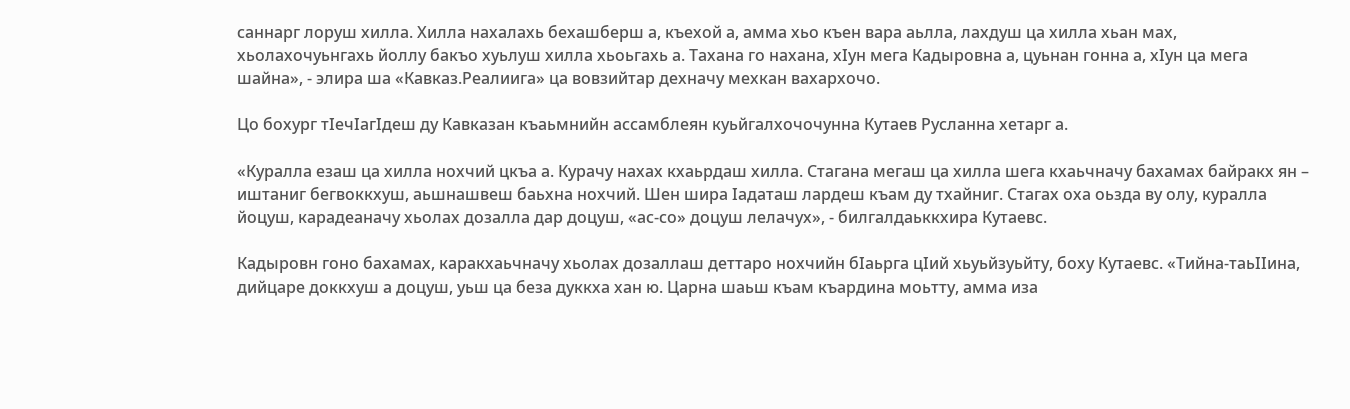саннарг лоруш хилла. Хилла нахалахь бехашберш а, къехой а, амма хьо къен вара аьлла, лахдуш ца хилла хьан мах, хьолахочуьнгахь йоллу бакъо хуьлуш хилла хьоьгахь а. Тахана го нахана, хIун мега Кадыровна а, цуьнан гонна а, хIун ца мега шайна», - элира ша «Кавказ.Реалиига» ца вовзийтар дехначу мехкан вахархочо.

Цо бохург тIечIагIдеш ду Кавказан къаьмнийн ассамблеян куьйгалхочочунна Кутаев Русланна хетарг а.

«Куралла езаш ца хилла нохчий цкъа а. Курачу нахах кхаьрдаш хилла. Стагана мегаш ца хилла шега кхаьчначу бахамах байракх ян – иштаниг бегвоккхуш, аьшнашвеш баьхна нохчий. Шен шира Iадаташ лардеш къам ду тхайниг. Стагах оха оьзда ву олу, куралла йоцуш, карадеаначу хьолах дозалла дар доцуш, «ас-со» доцуш лелачух», - билгалдаьккхира Кутаевс.

Кадыровн гоно бахамах, каракхаьчначу хьолах дозаллаш деттаро нохчийн бIаьрга цIий хьуьйзуьйту, боху Кутаевс. «Тийна-таьIIина, дийцаре доккхуш а доцуш, уьш ца беза дуккха хан ю. Царна шаьш къам къардина моьтту, амма иза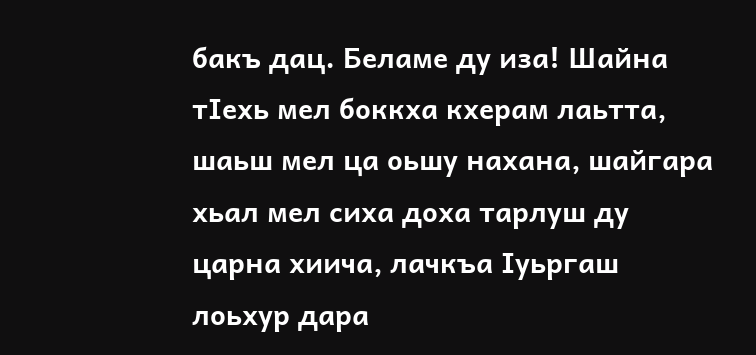бакъ дац. Беламе ду иза! Шайна тIехь мел боккха кхерам лаьтта, шаьш мел ца оьшу нахана, шайгара хьал мел сиха доха тарлуш ду царна хиича, лачкъа Iуьргаш лоьхур дара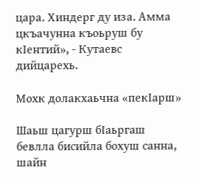цара. Хиндерг ду иза. Амма цкъачунна къоьруш бу кIентий», - Кутаевс дийцарехь.

Мохк долакхаьчна «пекIарш»

Шаьш цагурш бIаьргаш бевлла бисийла бохуш санна, шайн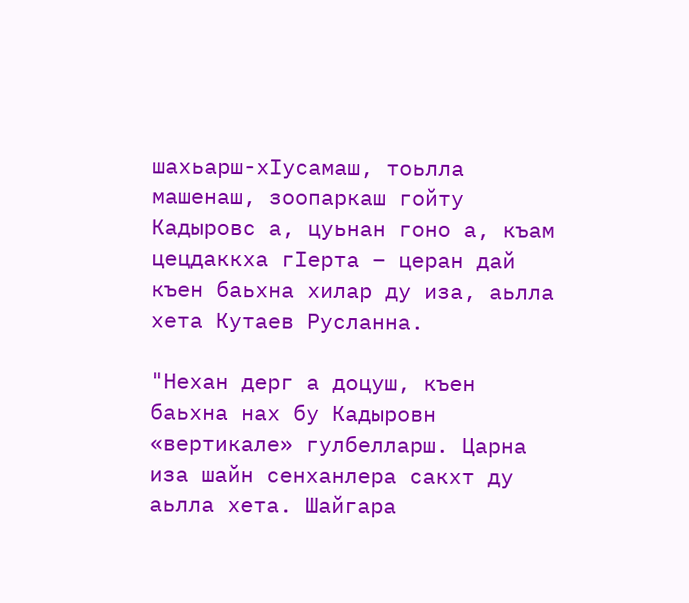шахьарш-хIусамаш, тоьлла машенаш, зоопаркаш гойту Кадыровс а, цуьнан гоно а, къам цецдаккха гIерта – церан дай къен баьхна хилар ду иза, аьлла хета Кутаев Русланна.

"Нехан дерг а доцуш, къен баьхна нах бу Кадыровн «вертикале» гулбелларш. Царна иза шайн сенханлера сакхт ду аьлла хета. Шайгара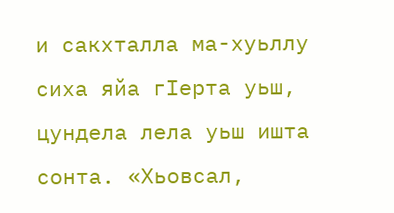и сакхталла ма-хуьллу сиха яйа гIерта уьш, цундела лела уьш ишта сонта. «Хьовсал,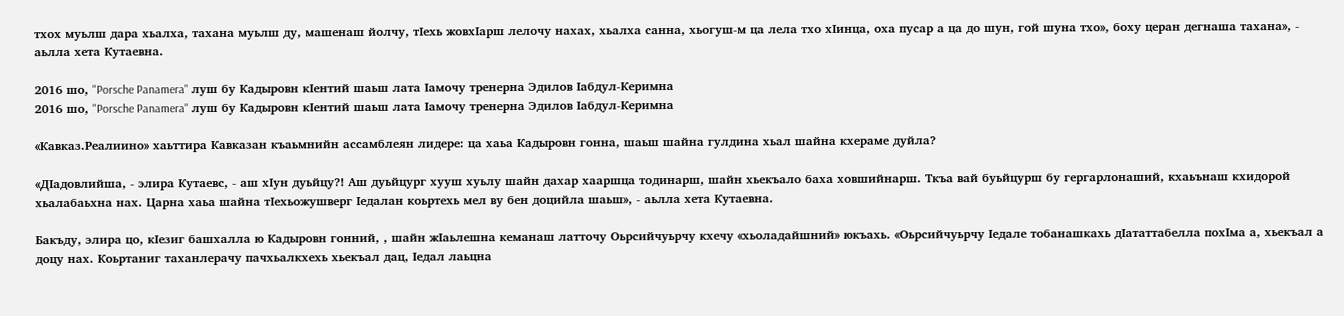тхох муьлш дара хьалха, тахана муьлш ду, машенаш йолчу, тIехь жовхIарш лелочу нахах, хьалха санна, хьогуш-м ца лела тхо хIинца, оха пусар а ца до шун, гой шуна тхо», боху церан дегнаша тахана», - аьлла хета Кутаевна.

2016 шо, "Porsche Panamera" луш бу Кадыровн кIентий шаьш лата Iамочу тренерна Эдилов Iабдул-Керимна
2016 шо, "Porsche Panamera" луш бу Кадыровн кIентий шаьш лата Iамочу тренерна Эдилов Iабдул-Керимна

«Кавказ.Реалиино» хаьттира Кавказан къаьмнийн ассамблеян лидере: ца хаьа Кадыровн гонна, шаьш шайна гулдина хьал шайна кхераме дуйла?

«ДIадовлийша, - элира Кутаевс, - аш хIун дуьйцу?! Аш дуьйцург хууш хуьлу шайн дахар хааршца тодинарш, шайн хьекъало баха ховшийнарш. Ткъа вай буьйцурш бу гергарлонаший, кхаьънаш кхидорой хьалабаьхна нах. Царна хаьа шайна тIехьожушверг Iедалан коьртехь мел ву бен доцийла шаьш», - аьлла хета Кутаевна.

Бакъду, элира цо, кIезиг башхалла ю Кадыровн гонний, , шайн жIаьлешна кеманаш латточу Оьрсийчуьрчу кхечу «хьоладайшний» юкъахь. «Оьрсийчуьрчу Iедале тобанашкахь дIататтабелла похIма а, хьекъал а доцу нах. Коьртаниг таханлерачу пачхьалкхехь хьекъал дац, Iедал лаьцна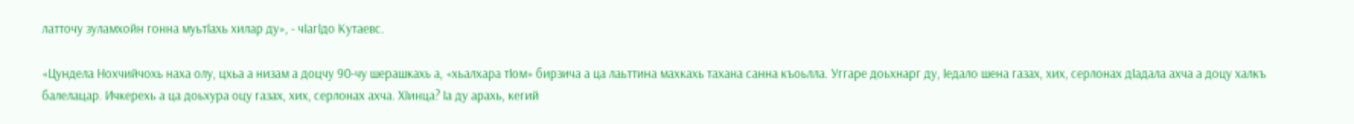латточу зуламхойн гонна муьтIахь хилар ду», - чIагIдо Кутаевс.

«Цундела Нохчийчохь наха олу, цхьа а низам а доцчу 90-чу шерашкахь а, «хьалхара тIом» бирзича а ца лаьттина махкахь тахана санна къоьлла. Уггаре доьхнарг ду, Iедало шена газах, хих, серлонах дIадала ахча а доцу халкъ балелацар. Ичкерехь а ца доьхура оцу газах, хих, серлонах ахча. ХIинца? Iа ду арахь, кегий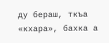ду бераш, ткъа «кхара», бахка а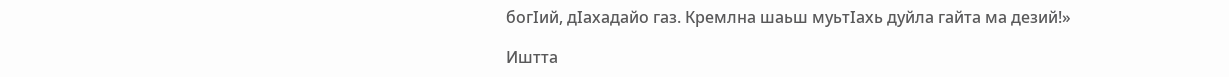богIий, дIахадайо газ. Кремлна шаьш муьтIахь дуйла гайта ма дезий!»

Иштта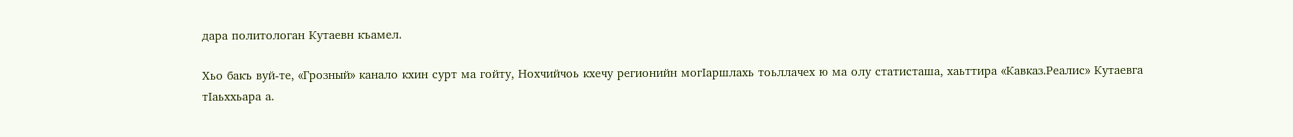дара политологан Кутаевн къамел.

Хьо бакъ вуй-те, «Грозный» канало кхин сурт ма гойту, Нохчийчоь кхечу регионийн могIаршлахь тоьллачех ю ма олу статисташа, хаьттира «Кавказ.Реалис» Кутаевга тIаьххьара а.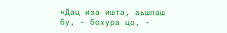«Дац иза ишта, аьшпаш бу, - бохура цо, -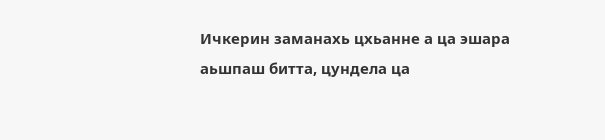Ичкерин заманахь цхьанне а ца эшара аьшпаш битта, цундела ца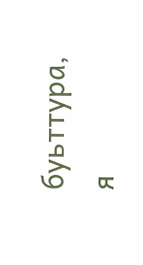буьттура, я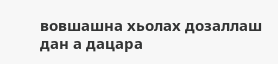вовшашна хьолах дозаллаш дан а дацара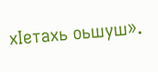хIетахь оьшуш».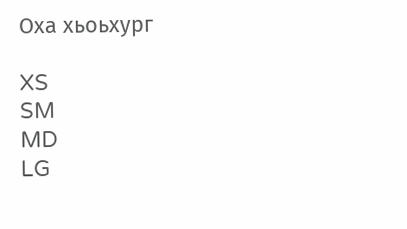Оха хьоьхург

XS
SM
MD
LG